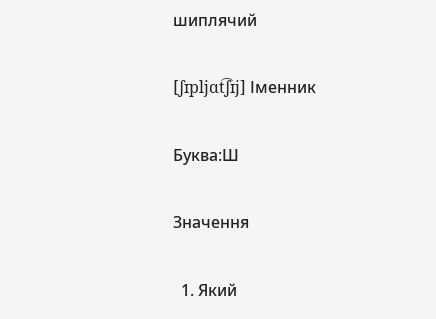шиплячий

[ʃɪpljɑt͡ʃɪj] Іменник

Буква:Ш

Значення

  1. Який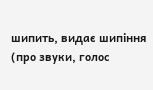шипить, видає шипіння (про звуки, голос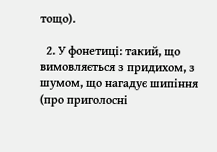тощо).

  2. У фонетиці: такий, що вимовляється з придихом, з шумом, що нагадує шипіння (про приголосні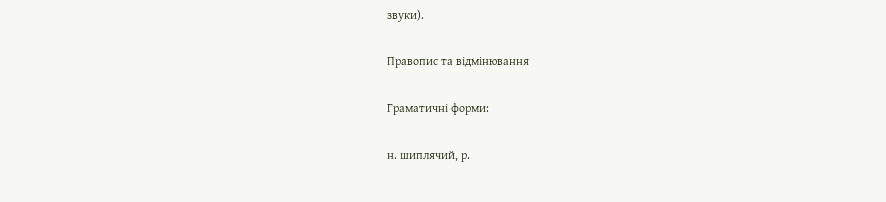звуки).

Правопис та відмінювання

Граматичні форми:

н. шиплячий, р.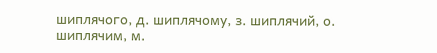шиплячого, д. шиплячому, з. шиплячий, о. шиплячим, м.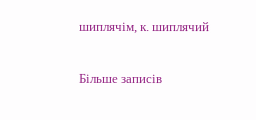шиплячім, к. шиплячий

Більше записів